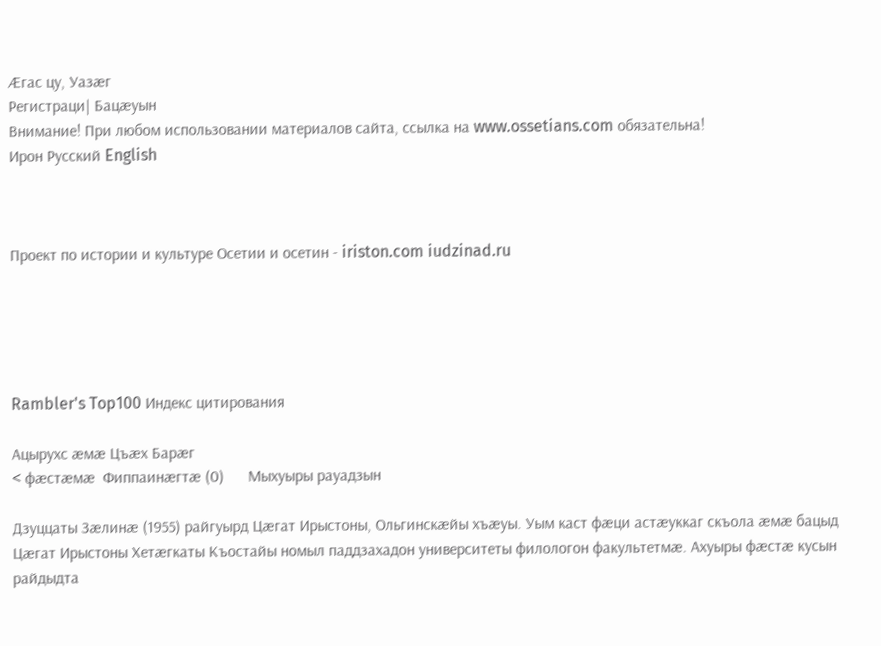Æгас цу, Уазæг
Регистраци| Бацæуын
Внимание! При любом использовании материалов сайта, ссылка на www.ossetians.com обязательна!
Ирон Русский English



Проект по истории и культуре Осетии и осетин - iriston.com iudzinad.ru





Rambler's Top100 Индекс цитирования

Ацырухс æмæ Цъæх Барæг
< фæстæмæ  Фиппаинæгтæ (0)      Мыхуыры рауадзын

Дзуццаты Зæлинæ (1955) райгуырд Цæгат Ирыстоны, Ольгинскæйы хъæуы. Уым каст фæци астæуккаг скъола æмæ бацыд Цæгат Ирыстоны Хетæгкаты Къостайы номыл паддзахадон университеты филологон факультетмæ. Ахуыры фæстæ кусын райдыдта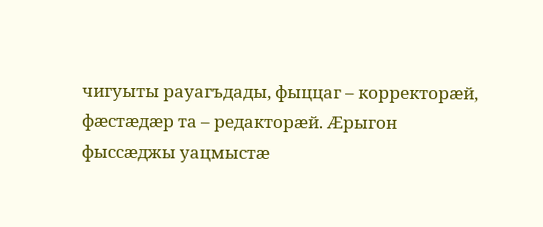чигуыты рауагъдады, фыццаг – корректорæй, фæстæдæр та – редакторæй. Æрыгон фыссæджы уацмыстæ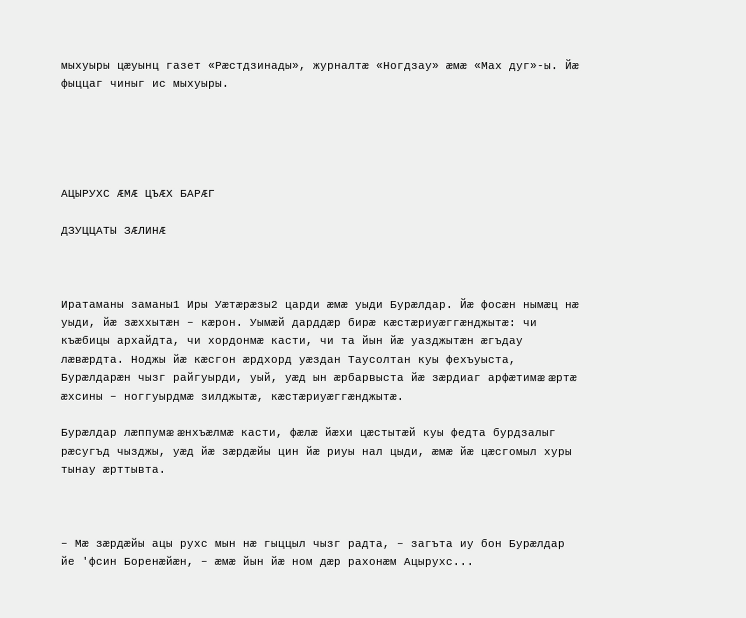мыхуыры цæуынц газет «Рæстдзинады», журналтæ «Ногдзау» æмæ «Мах дуг»-ы. Йæ фыццаг чиныг ис мыхуыры.





АЦЫРУХС ÆМÆ ЦЪÆХ БАРÆГ

ДЗУЦЦАТЫ ЗÆЛИНÆ



Иратаманы заманы1 Иры Уæтæрæзы2 царди æмæ уыди Бурæлдар. Йæ фосæн нымæц нæ уыди, йæ зæххытæн – кæрон. Уымæй дарддæр бирæ кæстæриуæггæнджытæ: чи къæбицы архайдта, чи хордонмæ касти, чи та йын йæ уазджытæн æгъдау лæвæрдта. Ноджы йæ кæсгон æрдхорд уæздан Таусолтан куы фехъуыста, Бурæлдарæн чызг райгуырди, уый, уæд ын æрбарвыста йæ зæрдиаг арфæтимæ æртæ æхсины – ноггуырдмæ зилджытæ, кæстæриуæггæнджытæ.

Бурæлдар лæппумæ æнхъæлмæ касти, фæлæ йæхи цæстытæй куы федта бурдзалыг рæсугъд чызджы, уæд йæ зæрдæйы цин йæ риуы нал цыди, æмæ йæ цæсгомыл хуры тынау æрттывта.



– Мæ зæрдæйы ацы рухс мын нæ гыццыл чызг радта, – загъта иу бон Бурæлдар йе 'фсин Боренæйæн, – æмæ йын йæ ном дæр рахонæм Ацырухс...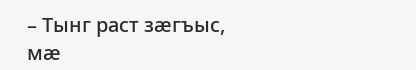– Тынг раст зæгъыс, мæ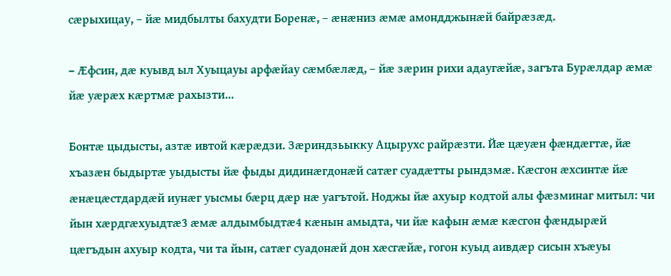сæрыхицау, – йæ мидбылты бахудти Боренæ, – æнæниз æмæ амондджынæй байрæзæд.

– Æфсин, дæ куывд ыл Хуыцауы арфæйау сæмбæлæд, – йæ зæрин рихи адаугæйæ, загъта Бурæлдар æмæ йæ уæрæх кæртмæ рахызти...

Бонтæ цыдысты, азтæ ивтой кæрæдзи. Зæриндзьыкку Ацырухс райрæзти. Йæ цæуæн фæндæгтæ, йæ хъазæн быдыртæ уыдысты йæ фыды дидинæгдонæй сатæг суадæтты рындзмæ. Кæсгон æхсинтæ йæ æнæцæстдардæй иунæг уысмы бæрц дæр нæ уагътой. Ноджы йæ ахуыр кодтой алы фæзминаг митыл: чи йын хæрдгæхуыдтæ3 æмæ алдымбыдтæ4 кæнын амыдта, чи йæ кафын æмæ кæсгон фæндырæй цæгъдын ахуыр кодта, чи та йын, сатæг суадонæй дон хæсгæйæ, гогон куыд аивдæр сисын хъæуы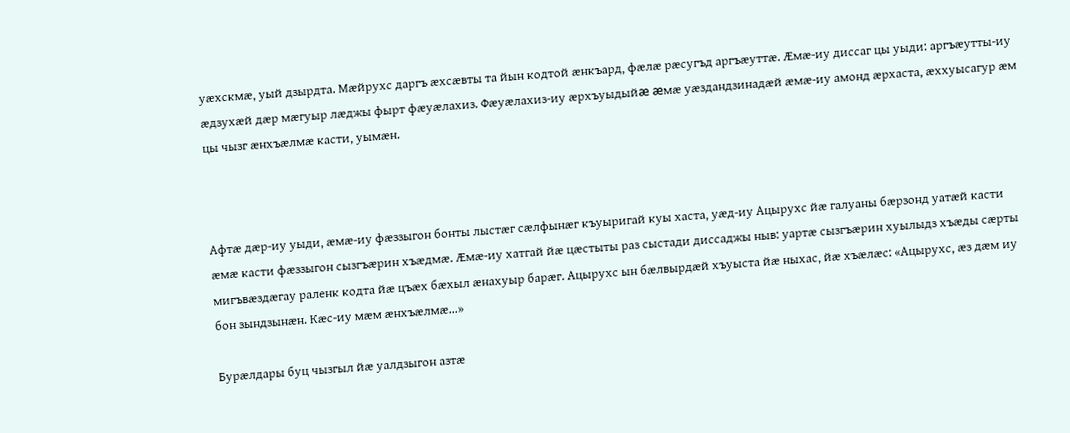уæхскмæ, уый дзырдта. Мæйрухс даргъ æхсæвты та йын кодтой æнкъард, фæлæ рæсугъд аргъæуттæ. Æмæ-иу диссаг цы уыди: аргъæутты-иу æдзухæй дæр мæгуыр лæджы фырт фæуæлахиз. Фæуæлахиз-иу æрхъуыдыйæ æмæ уæздандзинадæй æмæ-иу амонд æрхаста, æххуысагур æм цы чызг æнхъæлмæ касти, уымæн.



Афтæ дæр-иу уыди, æмæ-иу фæззыгон бонты лыстæг сæлфынæг къуыригай куы хаста, уæд-иу Ацырухс йæ галуаны бæрзонд уатæй касти æмæ касти фæззыгон сызгъæрин хъæдмæ. Æмæ-иу хатгай йæ цæстыты раз сыстади диссаджы ныв: уартæ сызгъæрин хуылыдз хъæды сæрты мигъвæздæгау раленк кодта йæ цъæх бæхыл æнахуыр барæг. Ацырухс ын бæлвырдæй хъуыста йæ ныхас, йæ хъæлæс: «Ацырухс, æз дæм иу бон зындзынæн. Кæс-иу мæм æнхъæлмæ...»

Бурæлдары буц чызгыл йæ уалдзыгон азтæ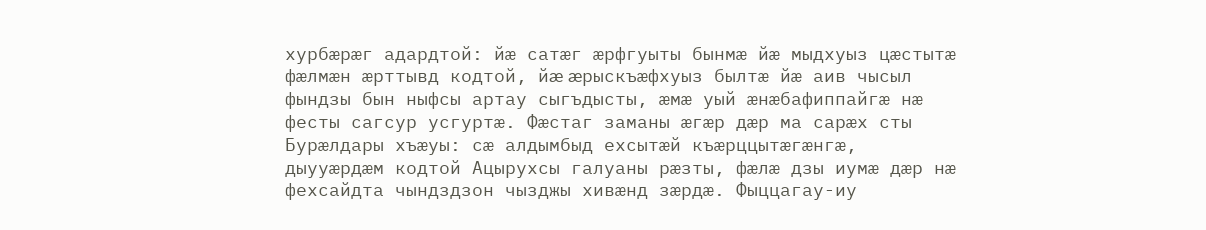хурбæрæг адардтой: йæ сатæг æрфгуыты бынмæ йæ мыдхуыз цæстытæ фæлмæн æрттывд кодтой, йæ æрыскъæфхуыз былтæ йæ аив чысыл фындзы бын ныфсы артау сыгъдысты, æмæ уый æнæбафиппайгæ нæ фесты сагсур усгуртæ. Фæстаг заманы æгæр дæр ма сарæх сты Бурæлдары хъæуы: сæ алдымбыд ехсытæй къæрццытæгæнгæ, дыууæрдæм кодтой Ацырухсы галуаны рæзты, фæлæ дзы иумæ дæр нæ фехсайдта чындздзон чызджы хивæнд зæрдæ. Фыццагау-иу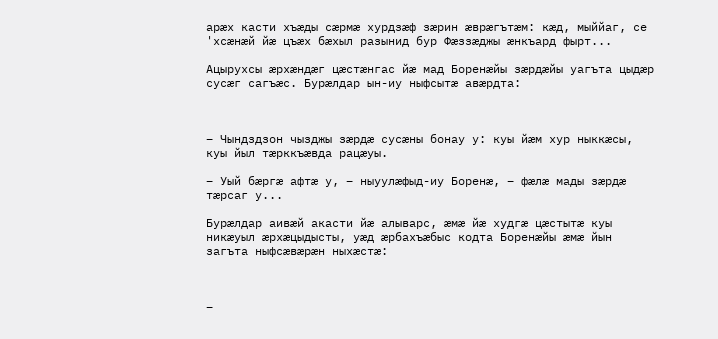арæх касти хъæды сæрмæ хурдзæф зæрин æврæгътæм: кæд, мыййаг, се 'хсæнæй йæ цъæх бæхыл разынид бур Фæззæджы æнкъард фырт...

Ацырухсы æрхæндæг цæстæнгас йæ мад Боренæйы зæрдæйы уагъта цыдæр сусæг сагъæс. Бурæлдар ын-иу ныфсытæ авæрдта:



– Чындздзон чызджы зæрдæ сусæны бонау у: куы йæм хур ныккæсы, куы йыл тæрккъæвда рацæуы.

– Уый бæргæ афтæ у, – ныуулæфыд-иу Боренæ, – фæлæ мады зæрдæ тæрсаг у...

Бурæлдар аивæй акасти йæ алыварс, æмæ йæ худгæ цæстытæ куы никæуыл æрхæцыдысты, уæд æрбахъæбыс кодта Боренæйы æмæ йын загъта ныфсæвæрæн ныхæстæ:



–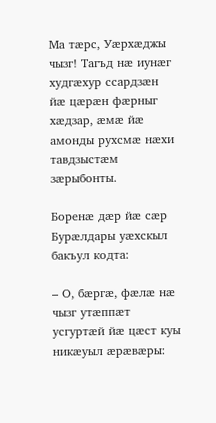Ма тæрс, Уæрхæджы чызг! Тагъд нæ иунæг худгæхур ссардзæн йæ цæрæн фæрныг хæдзар, æмæ йæ амонды рухсмæ нæхи тавдзыстæм зæрыбонты.

Боренæ дæр йæ сæр Бурæлдары уæхскыл бакъул кодта:

– О, бæргæ, фæлæ нæ чызг утæппæт усгуртæй йæ цæст куы никæуыл æрæвæры: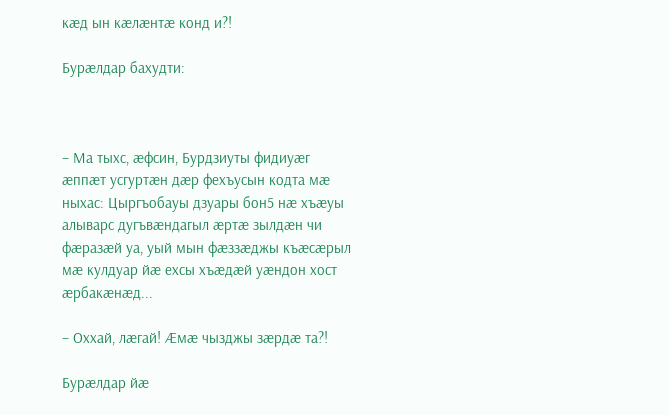кæд ын кæлæнтæ конд и?!

Бурæлдар бахудти:



– Ма тыхс, æфсин, Бурдзиуты фидиуæг æппæт усгуртæн дæр фехъусын кодта мæ ныхас: Цыргъобауы дзуары бон5 нæ хъæуы алыварс дугъвæндагыл æртæ зылдæн чи фæразæй уа, уый мын фæззæджы къæсæрыл мæ кулдуар йæ ехсы хъæдæй уæндон хост æрбакæнæд...

– Оххай, лæгай! Æмæ чызджы зæрдæ та?!

Бурæлдар йæ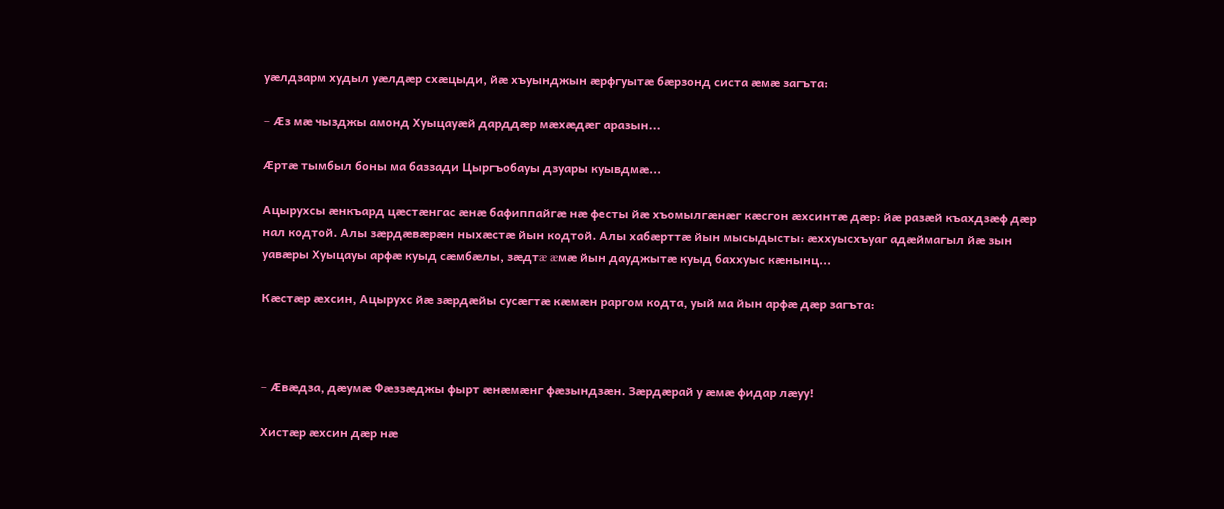уæлдзарм худыл уæлдæр схæцыди, йæ хъуынджын æрфгуытæ бæрзонд систа æмæ загъта:

– Æз мæ чызджы амонд Хуыцауæй дарддæр мæхæдæг аразын...

Æртæ тымбыл боны ма баззади Цыргъобауы дзуары куывдмæ...

Ацырухсы æнкъард цæстæнгас æнæ бафиппайгæ нæ фесты йæ хъомылгæнæг кæсгон æхсинтæ дæр: йæ разæй къахдзæф дæр нал кодтой. Алы зæрдæвæрæн ныхæстæ йын кодтой. Алы хабæрттæ йын мысыдысты: æххуысхъуаг адæймагыл йæ зын уавæры Хуыцауы арфæ куыд сæмбæлы, зæдтæ æмæ йын дауджытæ куыд баххуыс кæнынц...

Кæстæр æхсин, Ацырухс йæ зæрдæйы сусæгтæ кæмæн раргом кодта, уый ма йын арфæ дæр загъта:



– Æвæдза, дæумæ Фæззæджы фырт æнæмæнг фæзындзæн. Зæрдæрай у æмæ фидар лæуу!

Хистæр æхсин дæр нæ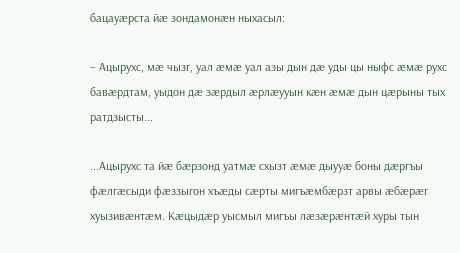бацауæрста йæ зондамонæн ныхасыл:

– Ацырухс, мæ чызг, уал æмæ уал азы дын дæ уды цы ныфс æмæ рухс бавæрдтам, уыдон дæ зæрдыл æрлæууын кæн æмæ дын цæрыны тых ратдзысты...

...Ацырухс та йæ бæрзонд уатмæ схызт æмæ дыууæ боны дæргъы фæлгæсыди фæззыгон хъæды сæрты мигъæмбæрзт арвы æбæрæг хуызивæнтæм. Кæцыдæр уысмыл мигъы лæзæрæнтæй хуры тын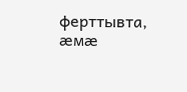ферттывта, æмæ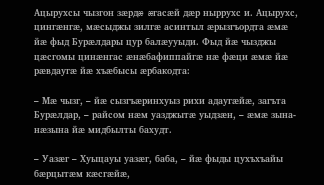Ацырухсы чызгон зæрдæ æгасæй дæр ныррухс и. Ацырухс, цингæнгæ, мæсыджы зилгæ асинтыл æрызгъордта æмæ йæ фыд Бурæлдары цур балæууыди. Фыд йæ чызджы цæсгомы цинæнгас æнæбафиппайгæ нæ фæци æмæ йæ рæвдаугæ йæ хъæбысы æрбакодта:

– Мæ чызг, – йæ сызгъæринхуыз рихи адаугæйæ, загъта Бурæлдар, – райсом нæм уазджытæ уыдзæн, – æмæ зына-нæзына йæ мидбылты бахудт.

– Уазæг – Хуыцауы уазæг, баба, – йæ фыды цухъхъайы бæрцытæм кæсгæйæ,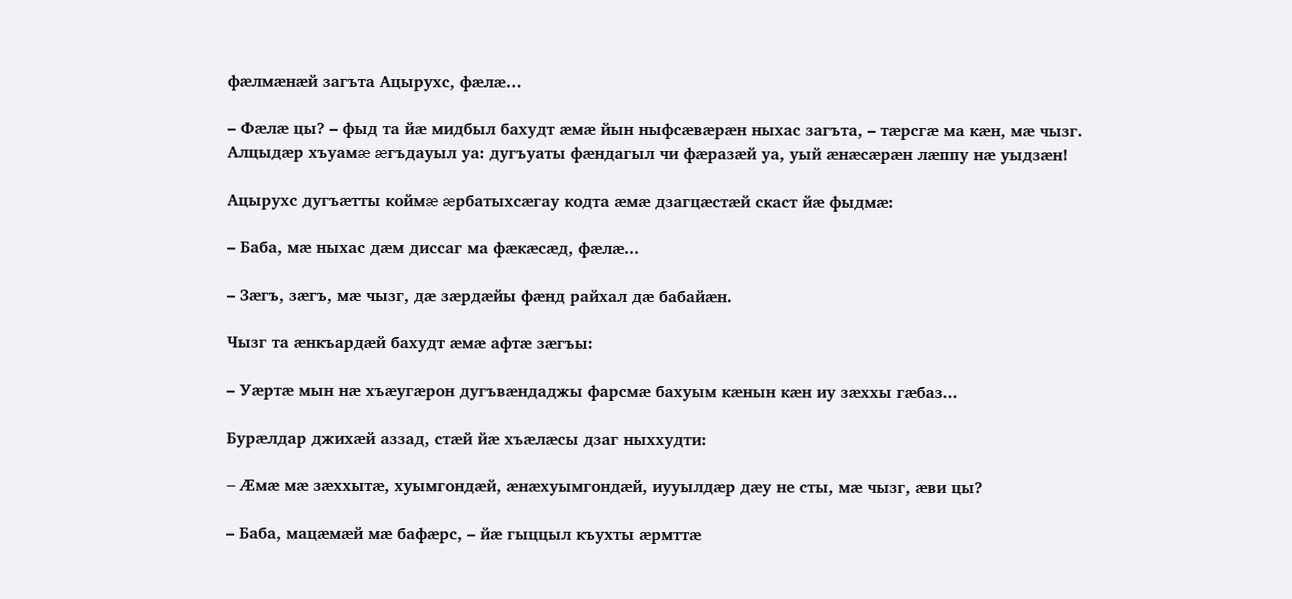фæлмæнæй загъта Ацырухс, фæлæ…

– Фæлæ цы? – фыд та йæ мидбыл бахудт æмæ йын ныфсæвæрæн ныхас загъта, – тæрсгæ ма кæн, мæ чызг. Алцыдæр хъуамæ æгъдауыл уа: дугъуаты фæндагыл чи фæразæй уа, уый æнæсæрæн лæппу нæ уыдзæн!

Ацырухс дугъæтты коймæ æрбатыхсæгау кодта æмæ дзагцæстæй скаст йæ фыдмæ:

– Баба, мæ ныхас дæм диссаг ма фæкæсæд, фæлæ...

– Зæгъ, зæгъ, мæ чызг, дæ зæрдæйы фæнд райхал дæ бабайæн.

Чызг та æнкъардæй бахудт æмæ афтæ зæгъы:

– Уæртæ мын нæ хъæугæрон дугъвæндаджы фарсмæ бахуым кæнын кæн иу зæххы гæбаз...

Бурæлдар джихæй аззад, стæй йæ хъæлæсы дзаг ныххудти:

– Æмæ мæ зæххытæ, хуымгондæй, æнæхуымгондæй, иууылдæр дæу не сты, мæ чызг, æви цы?

– Баба, мацæмæй мæ бафæрс, – йæ гыццыл къухты æрмттæ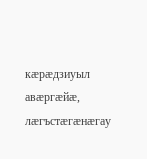кæрæдзиуыл авæргæйæ, лæгъстæгæнæгау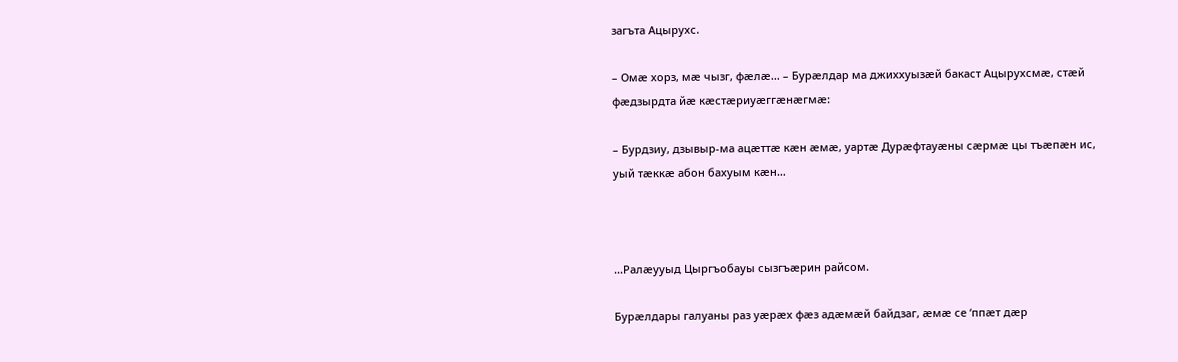загъта Ацырухс.

– Омæ хорз, мæ чызг, фæлæ... – Бурæлдар ма джиххуызæй бакаст Ацырухсмæ, стæй фæдзырдта йæ кæстæриуæггæнæгмæ:

– Бурдзиу, дзывыр-ма ацæттæ кæн æмæ, уартæ Дурæфтауæны сæрмæ цы тъæпæн ис, уый тæккæ абон бахуым кæн…



...Ралæууыд Цыргъобауы сызгъæрин райсом.

Бурæлдары галуаны раз уæрæх фæз адæмæй байдзаг, æмæ се ‘ппæт дæр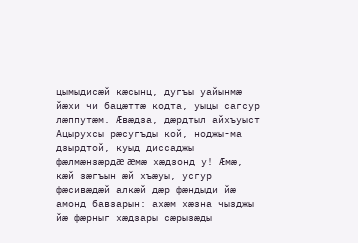цымыдисæй кæсынц, дугъы уайынмæ йæхи чи бацæттæ кодта, уыцы сагсур лæппутæм. Æвæдза, дæрдтыл айхъуыст Ацырухсы рæсугъды кой, ноджы-ма дзырдтой, куыд диссаджы фæлмæнзæрдæ æмæ хæдзонд у! Æмæ, кæй зæгъын æй хъæуы, усгур фæсивæдæй алкæй дæр фæндыди йæ амонд бавзарын: ахæм хæзна чызджы йæ фæрныг хæдзары сæрызæды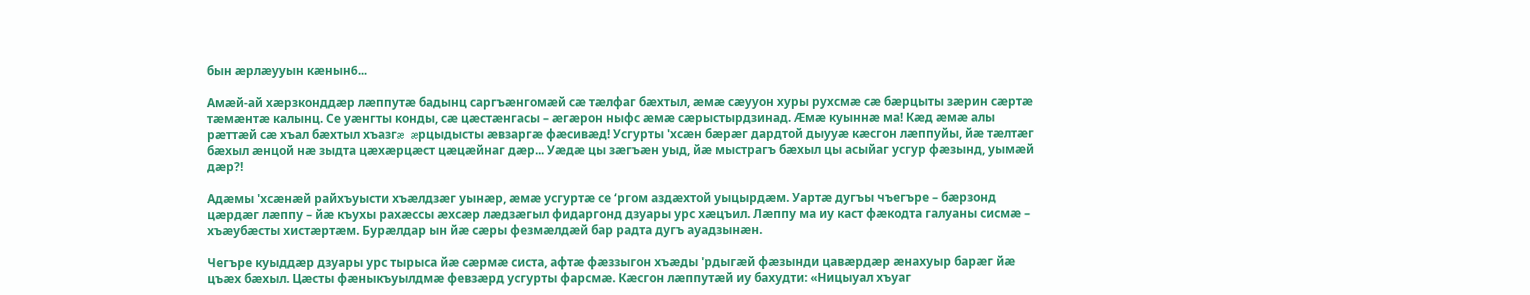бын æрлæууын кæнын6...

Амæй-ай хæрзконддæр лæппутæ бадынц саргъæнгомæй сæ тæлфаг бæхтыл, æмæ сæууон хуры рухсмæ сæ бæрцыты зæрин сæртæ тæмæнтæ калынц. Се уæнгты конды, сæ цæстæнгасы – æгæрон ныфс æмæ сæрыстырдзинад. Æмæ куыннæ ма! Кæд æмæ алы рæттæй сæ хъал бæхтыл хъазгæ æрцыдысты æвзаргæ фæсивæд! Усгурты 'хсæн бæрæг дардтой дыууæ кæсгон лæппуйы, йæ тæлтæг бæхыл æнцой нæ зыдта цæхæрцæст цæцæйнаг дæр... Уæдæ цы зæгъæн уыд, йæ мыстрагъ бæхыл цы асыйаг усгур фæзынд, уымæй дæр?!

Адæмы 'хсæнæй райхъуысти хъæлдзæг уынæр, æмæ усгуртæ се ‘ргом аздæхтой уыцырдæм. Уартæ дугъы чъегъре – бæрзонд цæрдæг лæппу – йæ къухы рахæссы æхсæр лæдзæгыл фидаргонд дзуары урс хæцъил. Лæппу ма иу каст фæкодта галуаны сисмæ – хъæубæсты хистæртæм. Бурæлдар ын йæ сæры фезмæлдæй бар радта дугъ ауадзынæн.

Чегъре куыддæр дзуары урс тырыса йæ сæрмæ систа, афтæ фæззыгон хъæды 'рдыгæй фæзынди цавæрдæр æнахуыр барæг йæ цъæх бæхыл. Цæсты фæныкъуылдмæ февзæрд усгурты фарсмæ. Кæсгон лæппутæй иу бахудти: «Ницыуал хъуаг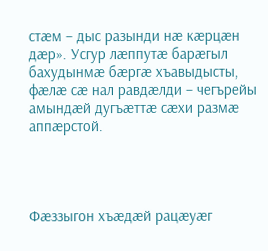стæм – дыс разынди нæ кæрцæн дæр». Усгур лæппутæ барæгыл бахудынмæ бæргæ хъавыдысты, фæлæ сæ нал равдæлди – чегърейы амындæй дугъæттæ сæхи размæ аппæрстой.




Фæззыгон хъæдæй рацæуæг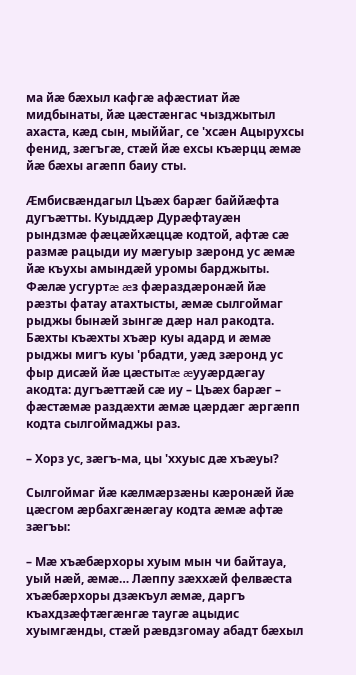ма йæ бæхыл кафгæ афæстиат йæ мидбынаты, йæ цæстæнгас чызджытыл ахаста, кæд сын, мыййаг, се 'хсæн Ацырухсы фенид, зæгъгæ, стæй йæ ехсы къæрцц æмæ йæ бæхы агæпп баиу сты.

Æмбисвæндагыл Цъæх барæг баййæфта дугъæтты. Куыддæр Дурæфтауæн рындзмæ фæцæйхæццæ кодтой, афтæ сæ размæ рацыди иу мæгуыр зæронд ус æмæ йæ къухы амындæй уромы барджыты. Фæлæ усгуртæ æз фæраздæронæй йæ рæзты фатау атахтысты, æмæ сылгоймаг рыджы бынæй зынгæ дæр нал ракодта. Бæхты къæхты хъæр куы адард и æмæ рыджы мигъ куы 'рбадти, уæд зæронд ус фыр дисæй йæ цæстытæ æууæрдæгау акодта: дугъæттæй сæ иу – Цъæх барæг – фæстæмæ раздæхти æмæ цæрдæг æргæпп кодта сылгоймаджы раз.

– Хорз ус, зæгъ-ма, цы 'ххуыс дæ хъæуы?

Сылгоймаг йæ кæлмæрзæны кæронæй йæ цæсгом æрбахгæнæгау кодта æмæ афтæ зæгъы:

– Мæ хъæбæрхоры хуым мын чи байтауа, уый нæй, æмæ… Лæппу зæххæй фелвæста хъæбæрхоры дзæкъул æмæ, даргъ къахдзæфтæгæнгæ таугæ ацыдис хуымгæнды, стæй рæвдзгомау абадт бæхыл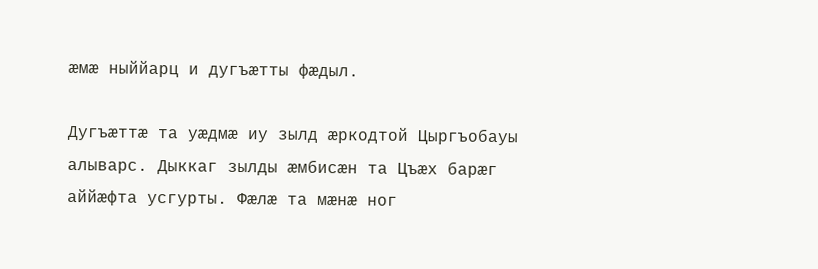æмæ ныййарц и дугъæтты фæдыл.

Дугъæттæ та уæдмæ иу зылд æркодтой Цыргъобауы алыварс. Дыккаг зылды æмбисæн та Цъæх барæг аййæфта усгурты. Фæлæ та мæнæ ног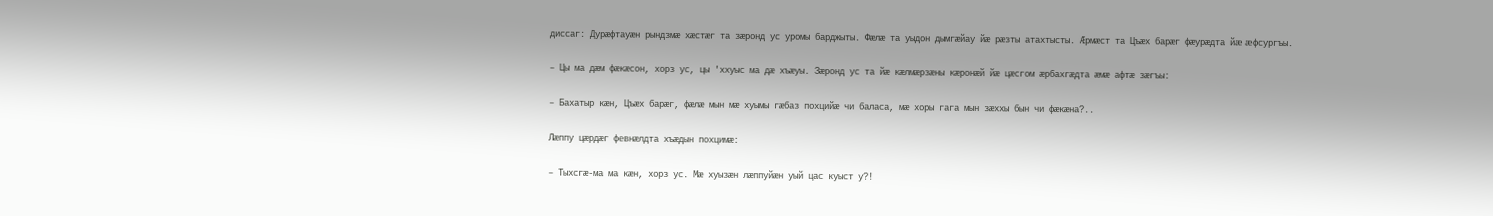диссаг: Дурæфтауæн рындзмæ хæстæг та зæронд ус уромы барджыты. Фæлæ та уыдон дымгæйау йæ рæзты атахтысты. Æрмæст та Цъæх барæг фæурæдта йæ æфсургъы.

– Цы ма дæм фæкæсон, хорз ус, цы 'ххуыс ма дæ хъæуы. Зæронд ус та йæ кæлмæрзæны кæронæй йæ цæсгом æрбахгæдта æмæ афтæ зæгъы:

– Бахатыр кæн, Цъæх барæг, фæлæ мын мæ хуымы гæбаз похцийæ чи баласа, мæ хоры гага мын зæххы бын чи фæкæна?..

Лæппу цæрдæг февнæлдта хъæдын похцимæ:

– Тыхсгæ-ма ма кæн, хорз ус. Мæ хуызæн лæппуйæн уый цас куыст у?!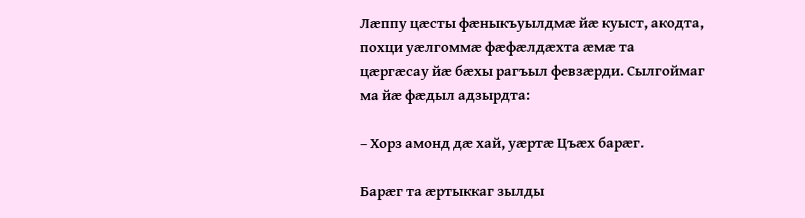Лæппу цæсты фæныкъуылдмæ йæ куыст, акодта, похци уæлгоммæ фæфæлдæхта æмæ та цæргæсау йæ бæхы рагъыл февзæрди. Сылгоймаг ма йæ фæдыл адзырдта:

– Хорз амонд дæ хай, уæртæ Цъæх барæг.

Барæг та æртыккаг зылды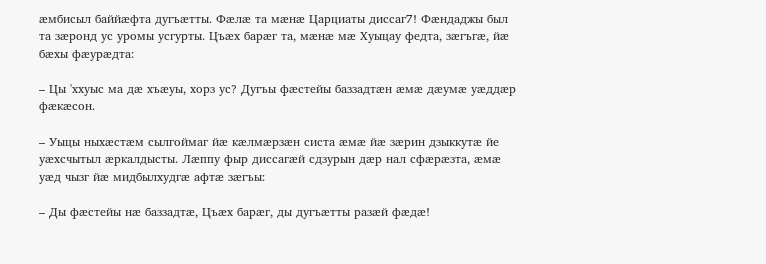æмбисыл баййæфта дугъæтты. Фæлæ та мæнæ Царциаты диссаг7! Фæндаджы был та зæронд ус уромы усгурты. Цъæх барæг та, мæнæ мæ Хуыцау федта, зæгъгæ, йæ бæхы фæурæдта:

– Цы 'ххуыс ма дæ хъæуы, хорз ус? Дугъы фæстейы баззадтæн æмæ дæумæ уæддæр фæкæсон.

– Уыцы ныхæстæм сылгоймаг йæ кæлмæрзæн систа æмæ йæ зæрин дзыккутæ йе уæхсчытыл æркалдысты. Лæппу фыр диссагæй сдзурын дæр нал сфæрæзта, æмæ уæд чызг йæ мидбылхудгæ афтæ зæгъы:

– Ды фæстейы нæ баззадтæ, Цъæх барæг, ды дугъæтты разæй фæдæ!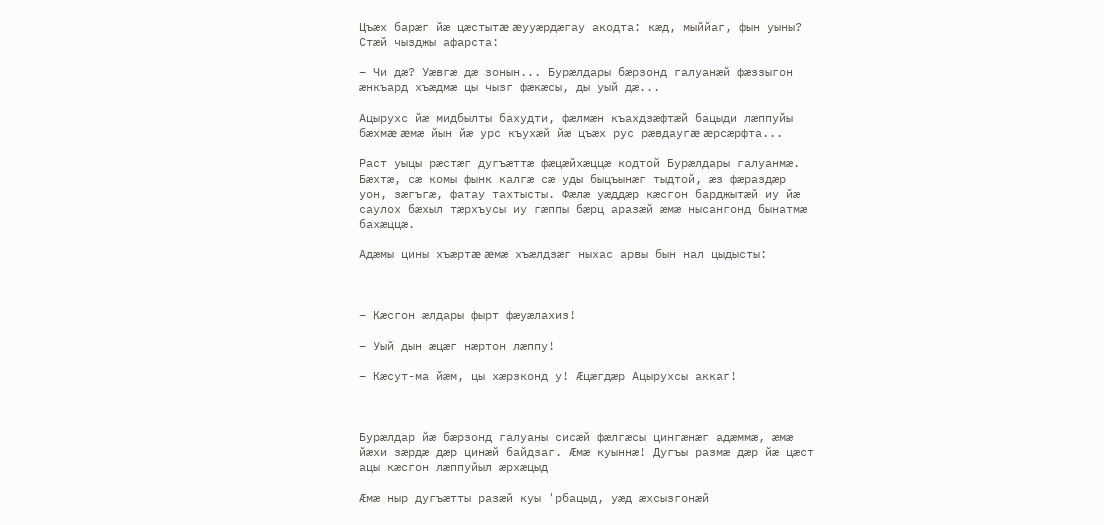Цъæх барæг йæ цæстытæ æууæрдæгау акодта: кæд, мыййаг, фын уыны? Стæй чызджы афарста:

– Чи дæ? Уæвгæ дæ зонын... Бурæлдары бæрзонд галуанæй фæззыгон æнкъард хъæдмæ цы чызг фæкæсы, ды уый дæ...

Ацырухс йæ мидбылты бахудти, фæлмæн къахдзæфтæй бацыди лæппуйы бæхмæ æмæ йын йæ урс къухæй йæ цъæх рус рæвдаугæ æрсæрфта...

Раст уыцы рæстæг дугъæттæ фæцæйхæццæ кодтой Бурæлдары галуанмæ. Бæхтæ, сæ комы фынк калгæ сæ уды быцъынæг тыдтой, æз фæраздæр уон, зæгъгæ, фатау тахтысты. Фæлæ уæддæр кæсгон барджытæй иу йæ саулох бæхыл тæрхъусы иу гæппы бæрц аразæй æмæ нысангонд бынатмæ бахæццæ.

Адæмы цины хъæртæ æмæ хъæлдзæг ныхас арвы бын нал цыдысты:



– Кæсгон æлдары фырт фæуæлахиз!

– Уый дын æцæг нæртон лæппу!

– Кæсут-ма йæм, цы хæрзконд у! Æцæгдæр Ацырухсы аккаг!



Бурæлдар йæ бæрзонд галуаны сисæй фæлгæсы цингæнæг адæммæ, æмæ йæхи зæрдæ дæр цинæй байдзаг. Æмæ куыннæ! Дугъы размæ дæр йæ цæст ацы кæсгон лæппуйыл æрхæцыд

Æмæ ныр дугъæтты разæй куы 'рбацыд, уæд æхсызгонæй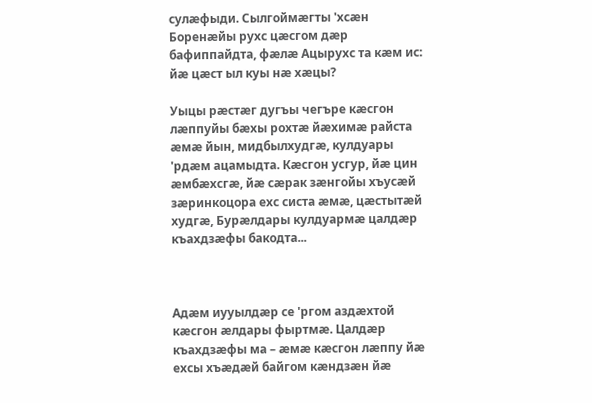сулæфыди. Сылгоймæгты 'хсæн Боренæйы рухс цæсгом дæр бафиппайдта, фæлæ Ацырухс та кæм ис: йæ цæст ыл куы нæ хæцы?

Уыцы рæстæг дугъы чегъре кæсгон лæппуйы бæхы рохтæ йæхимæ райста æмæ йын, мидбылхудгæ, кулдуары 'рдæм ацамыдта. Кæсгон усгур, йæ цин æмбæхсгæ, йæ сæрак зæнгойы хъусæй зæринкоцора ехс систа æмæ, цæстытæй худгæ, Бурæлдары кулдуармæ цалдæр къахдзæфы бакодта...



Адæм иууылдæр се 'ргом аздæхтой кæсгон æлдары фыртмæ. Цалдæр къахдзæфы ма – æмæ кæсгон лæппу йæ ехсы хъæдæй байгом кæндзæн йæ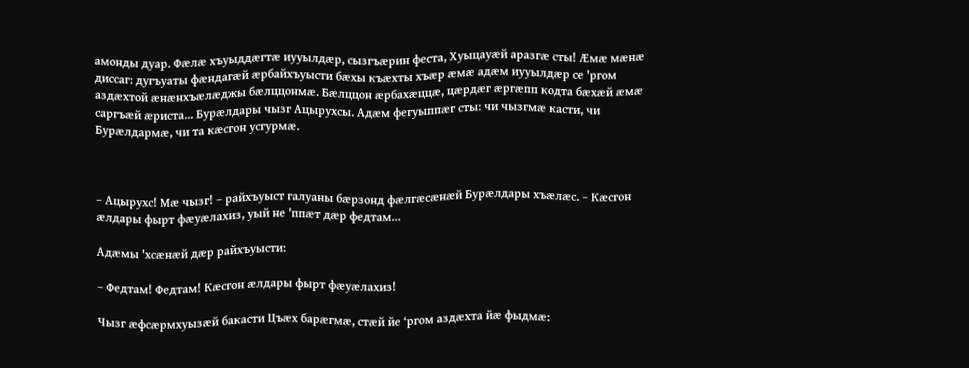амонды дуар. Фæлæ хъуыддæгтæ иууылдæр, сызгъæрин феста, Хуыцауæй аразгæ сты! Æмæ мæнæ диссаг: дугъуаты фæндагæй æрбайхъуысти бæхы къæхты хъæр æмæ адæм иууылдæр се 'ргом аздæхтой æнæнхъæлæджы бæлццонмæ. Бæлццон æрбахæццæ, цæрдæг æргæпп кодта бæхæй æмæ саргъæй æриста... Бурæлдары чызг Ацырухсы. Адæм фегуыппæг сты: чи чызгмæ касти, чи Бурæлдармæ, чи та кæсгон усгурмæ.



– Ацырухс! Мæ чызг! – райхъуыст галуаны бæрзонд фæлгæсæнæй Бурæлдары хъæлæс. – Кæсгон æлдары фырт фæуæлахиз, уый не 'ппæт дæр федтам...

Адæмы 'хсæнæй дæр райхъуысти:

– Федтам! Федтам! Кæсгон æлдары фырт фæуæлахиз!

Чызг æфсæрмхуызæй бакасти Цъæх барæгмæ, стæй йе ‘ргом аздæхта йæ фыдмæ: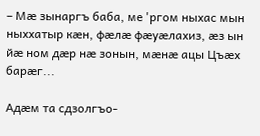– Мæ зынаргъ баба, ме 'ргом ныхас мын ныххатыр кæн, фæлæ фæуæлахиз, æз ын йæ ном дæр нæ зонын, мæнæ ацы Цъæх барæг...

Адæм та сдзолгъо-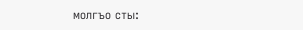молгъо сты: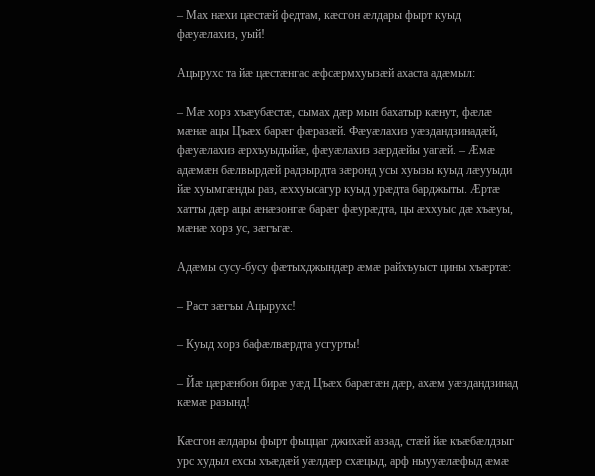– Мах нæхи цæстæй федтам, кæсгон æлдары фырт куыд фæуæлахиз, уый!

Ацырухс та йæ цæстæнгас æфсæрмхуызæй ахаста адæмыл:

– Мæ хорз хъæубæстæ, сымах дæр мын бахатыр кæнут, фæлæ мæнæ ацы Цъæх барæг фæразæй. Фæуæлахиз уæздандзинадæй, фæуæлахиз æрхъуыдыйæ, фæуæлахиз зæрдæйы уагæй. – Æмæ адæмæн бæлвырдæй радзырдта зæронд усы хуызы куыд лæууыди йæ хуымгæнды раз, æххуысагур куыд урæдта барджыты. Æртæ хатты дæр ацы æнæзонгæ барæг фæурæдта, цы æххуыс дæ хъæуы, мæнæ хорз ус, зæгъгæ.

Адæмы сусу-бусу фæтыхджындæр æмæ райхъуыст цины хъæртæ:

– Раст зæгъы Ацырухс!

– Куыд хорз бафæлвæрдта усгурты!

– Йæ цæрæнбон бирæ уæд Цъæх барæгæн дæр, ахæм уæздандзинад кæмæ разынд!

Кæсгон æлдары фырт фыццаг джихæй аззад, стæй йæ къæбæлдзыг урс худыл ехсы хъæдæй уæлдæр схæцыд, арф ныууæлæфыд æмæ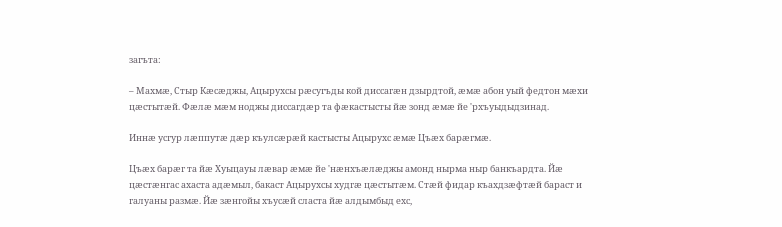загъта:

– Махмæ, Стыр Кæсæджы, Ацырухсы рæсугъды кой диссагæн дзырдтой, æмæ абон уый федтон мæхи цæстытæй. Фæлæ мæм ноджы диссагдæр та фæкастысты йæ зонд æмæ йе 'рхъуыдыдзинад.

Иннæ усгур лæппутæ дæр къулсæрæй кастысты Ацырухс æмæ Цъæх барæгмæ.

Цъæх барæг та йæ Хуыцауы лæвар æмæ йе 'нæнхъæлæджы амонд нырма ныр банкъардта. Йæ цæстæнгас ахаста адæмыл, бакаст Ацырухсы худгæ цæстытæм. Стæй фидар къахдзæфтæй бараст и галуаны размæ. Йæ зæнгойы хъусæй сласта йæ алдымбыд ехс,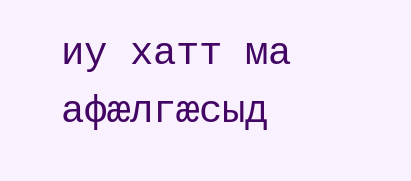иу хатт ма афæлгæсыд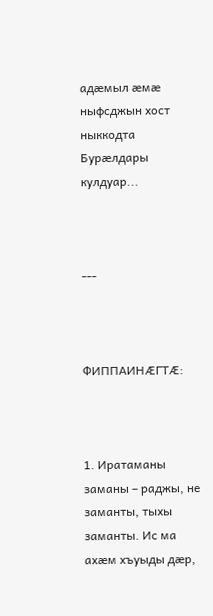адæмыл æмæ ныфсджын хост ныккодта Бурæлдары кулдуар...



---



ФИППАИНÆГТÆ:



1. Иратаманы заманы – раджы, не заманты, тыхы заманты. Ис ма ахæм хъуыды дæр,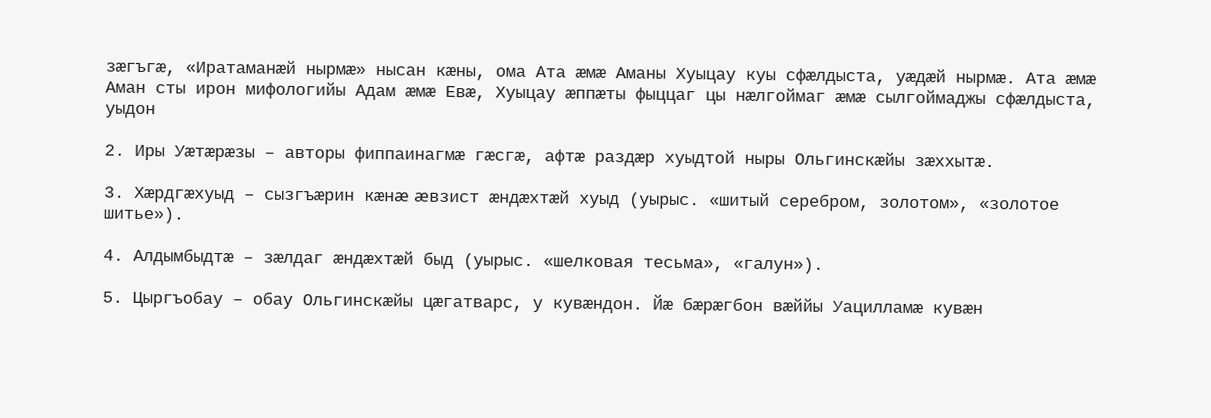зæгъгæ, «Иратаманæй нырмæ» нысан кæны, ома Ата æмæ Аманы Хуыцау куы сфæлдыста, уæдæй нырмæ. Ата æмæ Аман сты ирон мифологийы Адам æмæ Евæ, Хуыцау æппæты фыццаг цы нæлгоймаг æмæ сылгоймаджы сфæлдыста, уыдон

2. Иры Уæтæрæзы – авторы фиппаинагмæ гæсгæ, афтæ раздæр хуыдтой ныры Ольгинскæйы зæххытæ.

3. Хæрдгæхуыд – сызгъæрин кæнæ æвзист æндæхтæй хуыд (уырыс. «шитый серебром, золотом», «золотое шитье»).

4. Алдымбыдтæ – зæлдаг æндæхтæй быд (уырыс. «шелковая тесьма», «галун»).

5. Цыргъобау – обау Ольгинскæйы цæгатварс, у кувæндон. Йæ бæрæгбон вæййы Уацилламæ кувæн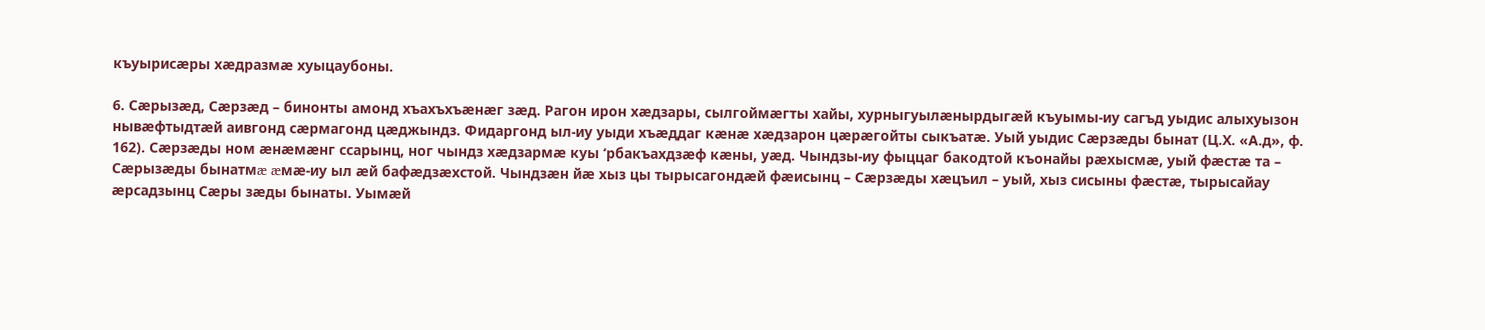къуырисæры хæдразмæ хуыцаубоны.

6. Сæрызæд, Сæрзæд – бинонты амонд хъахъхъæнæг зæд. Рагон ирон хæдзары, сылгоймæгты хайы, хурныгуылæнырдыгæй къуымы-иу сагъд уыдис алыхуызон нывæфтыдтæй аивгонд сæрмагонд цæджындз. Фидаргонд ыл-иу уыди хъæддаг кæнæ хæдзарон цæрæгойты сыкъатæ. Уый уыдис Сæрзæды бынат (Ц.Х. «А.д», ф. 162). Сæрзæды ном æнæмæнг ссарынц, ног чындз хæдзармæ куы ‘рбакъахдзæф кæны, уæд. Чындзы-иу фыццаг бакодтой къонайы рæхысмæ, уый фæстæ та – Сæрызæды бынатмæ æмæ-иу ыл æй бафæдзæхстой. Чындзæн йæ хыз цы тырысагондæй фæисынц – Сæрзæды хæцъил – уый, хыз сисыны фæстæ, тырысайау æрсадзынц Сæры зæды бынаты. Уымæй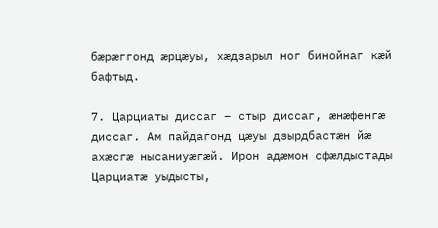бæрæггонд æрцæуы, хæдзарыл ног бинойнаг кæй бафтыд.

7. Царциаты диссаг – стыр диссаг, æнæфенгæ диссаг. Ам пайдагонд цæуы дзырдбастæн йæ ахæсгæ нысаниуæгæй. Ирон адæмон сфæлдыстады Царциатæ уыдысты,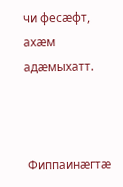чи фесæфт, ахæм адæмыхатт.



 Фиппаинæгтæ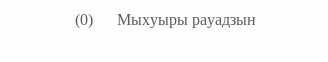(0)      Мыхуыры рауадзын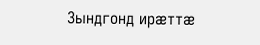Зындгонд ирæттæ